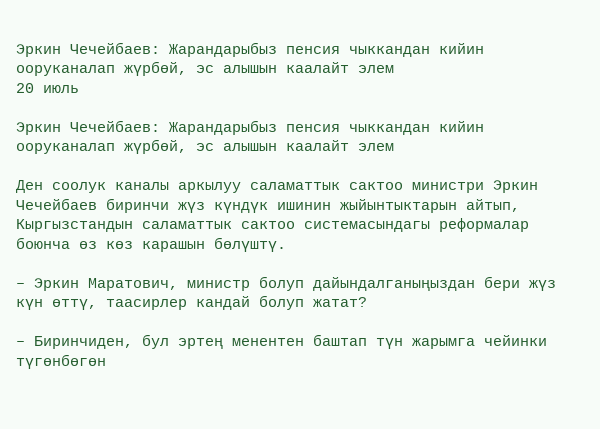Эркин Чечейбаев: Жарандарыбыз пенсия чыккандан кийин ооруканалап жүрбөй, эс алышын каалайт элем
20 июль

Эркин Чечейбаев: Жарандарыбыз пенсия чыккандан кийин ооруканалап жүрбөй, эс алышын каалайт элем

Ден соолук каналы аркылуу саламаттык сактоо министри Эркин Чечейбаев биринчи жүз күндүк ишинин жыйынтыктарын айтып, Кыргызстандын саламаттык сактоо системасындагы реформалар боюнча өз көз карашын бөлүштү.

– Эркин Маратович, министр болуп дайындалганыңыздан бери жүз күн өттү, таасирлер кандай болуп жатат?

– Биринчиден, бул эртең менентен баштап түн жарымга чейинки түгөнбөгөн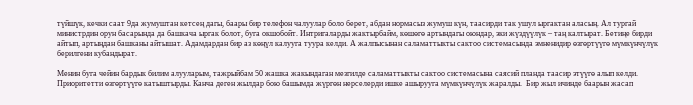түйшүк, кечки саат 9да жумуштан кетсең дагы, баары бир телефон чалуулар боло берет, абдан нормасыз жумуш күн, таасирди так ушул ыргактан аласың. Ал тургай министрдин орун басарында да башкача ыргак болот, буга окшобойт. Интригаларды жактырбайм, көшөгө артындагы оюндар, эки жүздүүлүк – таң калтырат. Бетиңе бирди айтып, артыңдан башканы айтышат. Адамдардан бир аз көңүл калууга туура келди. А жалпысынан саламаттыкты сактоо системасында эмненидир өзгөртүүгө мүмкүнчүлүк берилгени кубандырат.

Менин буга чейин бардык билим алууларым, тажрыйбам 50 жашка жакындаган мезгилде саламаттыкты сактоо системасына саясий планда таасир этүүгө алып келди. Приоритетти өзгөртүүгө катыштырды. Канча деген жылдар бою башымда жүргөн нерселерди ишке ашырууга мүмкүнчүлүк жаралды.  Бир жыл ичинде баарын жасап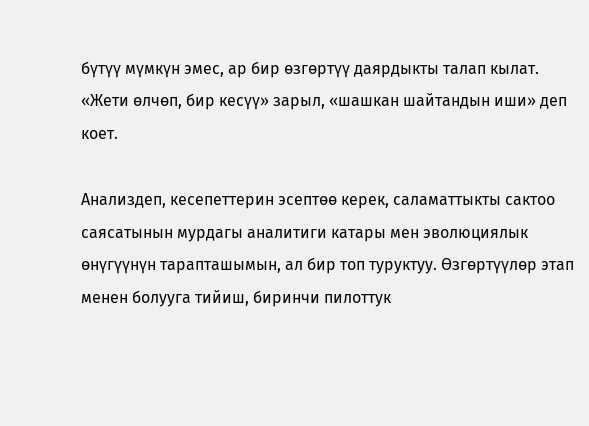бүтүү мүмкүн эмес, ар бир өзгөртүү даярдыкты талап кылат. «Жети өлчөп, бир кесүү» зарыл, «шашкан шайтандын иши» деп коет.

Анализдеп, кесепеттерин эсептөө керек, саламаттыкты сактоо саясатынын мурдагы аналитиги катары мен эволюциялык өнүгүүнүн тарапташымын, ал бир топ туруктуу. Өзгөртүүлөр этап менен болууга тийиш, биринчи пилоттук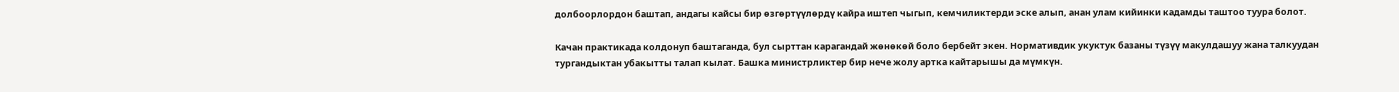долбоорлордон баштап, андагы кайсы бир өзгөртүүлөрдү кайра иштеп чыгып, кемчиликтерди эске алып, анан улам кийинки кадамды таштоо туура болот.

Качан практикада колдонуп баштаганда, бул сырттан карагандай жөнөкөй боло бербейт экен. Нормативдик укуктук базаны түзүү макулдашуу жана талкуудан тургандыктан убакытты талап кылат. Башка министрликтер бир нече жолу артка кайтарышы да мүмкүн.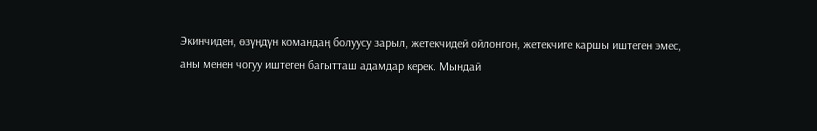Экинчиден, өзүңдүн командаң болуусу зарыл, жетекчидей ойлонгон, жетекчиге каршы иштеген эмес, аны менен чогуу иштеген багытташ адамдар керек. Мындай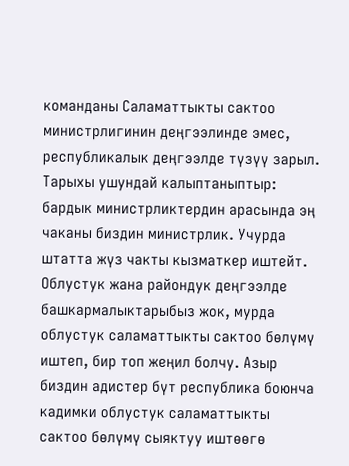команданы Саламаттыкты сактоо министрлигинин деңгээлинде эмес, республикалык деңгээлде түзүү зарыл. Тарыхы ушундай калыптаныптыр: бардык министрликтердин арасында эң чаканы биздин министрлик. Учурда штатта жүз чакты кызматкер иштейт. Облустук жана райондук деңгээлде башкармалыктарыбыз жок, мурда облустук саламаттыкты сактоо бөлүмү иштеп, бир топ жеңил болчу. Азыр биздин адистер бүт республика боюнча кадимки облустук саламаттыкты сактоо бөлүмү сыяктуу иштөөгө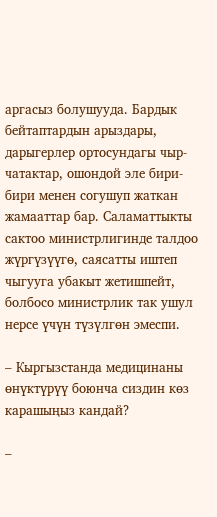аргасыз болушууда. Бардык бейтаптардын арыздары, дарыгерлер ортосундагы чыр-чатактар, ошондой эле бири-бири менен согушуп жаткан жамааттар бар. Саламаттыкты сактоо министрлигинде талдоо жүргүзүүгө, саясатты иштеп чыгууга убакыт жетишпейт, болбосо министрлик так ушул нерсе үчүн түзүлгөн эмеспи.

– Кыргызстанда медицинаны өнүктүрүү боюнча сиздин көз карашыңыз кандай?

–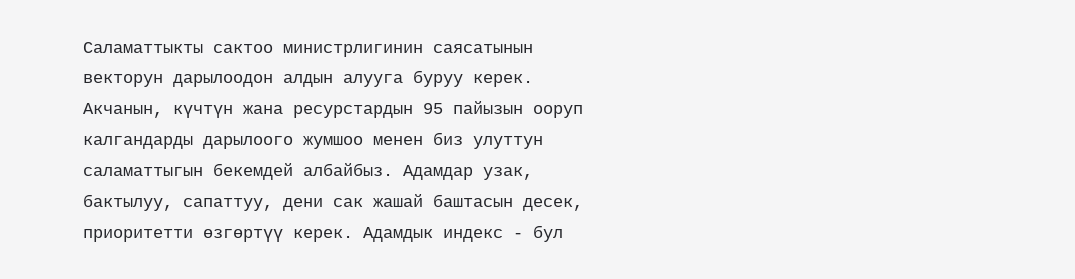Саламаттыкты сактоо министрлигинин саясатынын векторун дарылоодон алдын алууга буруу керек. Акчанын, күчтүн жана ресурстардын 95 пайызын ооруп калгандарды дарылоого жумшоо менен биз улуттун саламаттыгын бекемдей албайбыз. Адамдар узак, бактылуу, сапаттуу, дени сак жашай баштасын десек, приоритетти өзгөртүү керек. Адамдык индекс - бул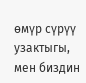өмүр сүрүү узактыгы, мен биздин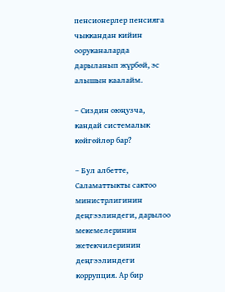пенсионерлер пенсияга чыккандан кийин ооруканаларда дарыланып жүрбөй, эс алышын каалайм.

– Сиздин оюңузча, кандай системалык көйгөйлөр бар?

– Бул албетте, Саламаттыкты сактоо министрлигинин деңгээлиндеги, дарылоо мекемелеринин жетекчилеринин деңгээлиндеги коррупция. Ар бир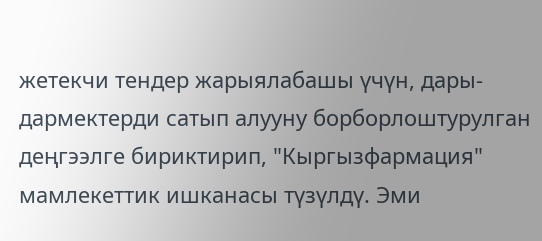жетекчи тендер жарыялабашы үчүн, дары-дармектерди сатып алууну борборлоштурулган деңгээлге бириктирип, "Кыргызфармация" мамлекеттик ишканасы түзүлдү. Эми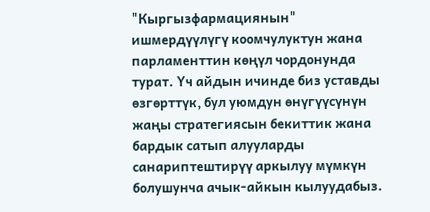"Кыргызфармациянын" ишмердүүлүгү коомчулуктун жана парламенттин көңүл чордонунда турат. Үч айдын ичинде биз уставды өзгөрттүк, бул уюмдун өнүгүүсүнүн жаңы стратегиясын бекиттик жана бардык сатып алууларды санариптештирүү аркылуу мүмкүн болушунча ачык-айкын кылуудабыз.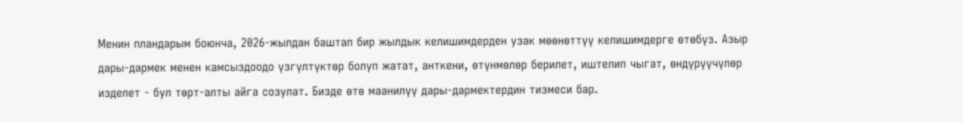Менин пландарым боюнча, 2026-жылдан баштап бир жылдык келишимдерден узак мөөнөттүү келишимдерге өтөбүз. Азыр дары-дармек менен камсыздоодо үзгүлтүктөр болуп жатат, анткени, өтүнмөлөр берилет, иштелип чыгат, өндүрүүчүлөр изделет - бул төрт-алты айга созулат. Бизде өтө маанилүү дары-дармектердин тизмеси бар.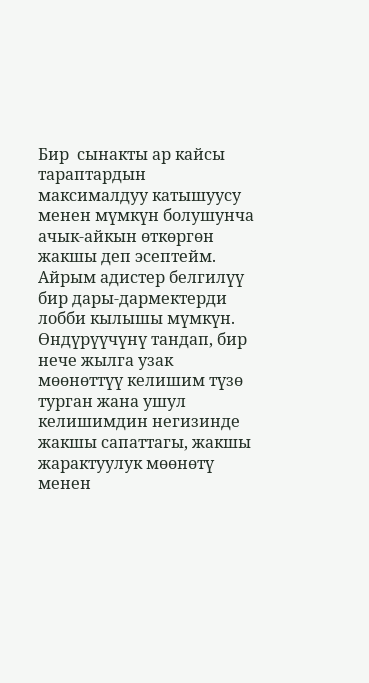Бир  сынакты ар кайсы тараптардын максималдуу катышуусу менен мүмкүн болушунча ачык-айкын өткөргөн жакшы деп эсептейм. Айрым адистер белгилүү бир дары-дармектерди лобби кылышы мүмкүн. Өндүрүүчүнү тандап, бир нече жылга узак мөөнөттүү келишим түзө турган жана ушул келишимдин негизинде жакшы сапаттагы, жакшы жарактуулук мөөнөтү менен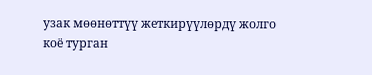узак мөөнөттүү жеткирүүлөрдү жолго коё турган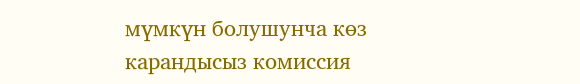мүмкүн болушунча көз карандысыз комиссия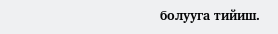болууга тийиш.